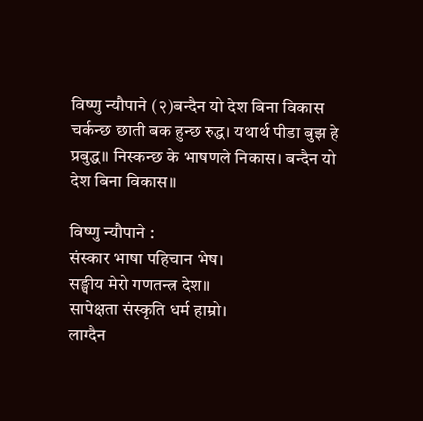विष्णु न्यौपाने (२)बन्दैन यो देश बिना विकास
चर्कन्छ छाती बक हुन्छ रुद्ध। यथार्थ पीडा बुझ हे प्रबुद्ध॥ निस्कन्छ के भाषणले निकास। बन्दैन यो देश बिना विकास॥

विष्णु न्यौपाने :
संस्कार भाषा पहिचान भेष।
सङ्घीय मेरो गणतन्त्र देश॥
सापेक्षता संस्कृति धर्म हाम्रो।
लाग्दैन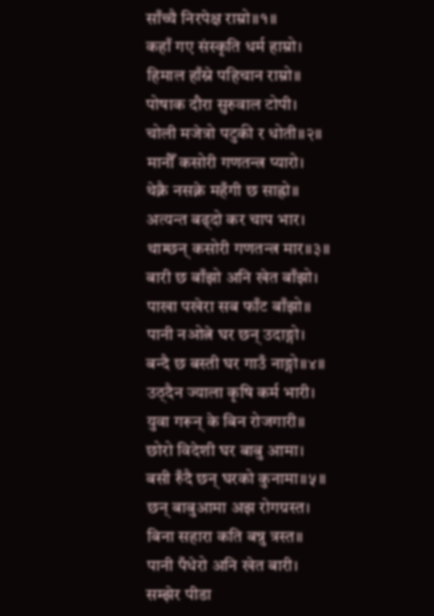साँच्चै निरपेक्ष राम्रो॥१॥
कहाँ गए संस्कृति धर्म हाम्रो।
हिमाल हाँस्ने पहिचान राम्रो॥
पोषाक दौरा सुरुवाल टोपी।
चोली मजेत्रो पटुकी र धोती॥२॥
मानौँ कसोरी गणतन्त्र प्यारो।
थेक्नै नसक्ने महँगी छ साह्रो॥
अत्यन्त बढ्दो कर चाप भार।
थाम्छन् कसोरी गणतन्त्र मार॥३॥
बारी छ बाँझो अनि खेत बाँझो।
पाखा पखेरा सब फाँट बाँझो॥
पानी नओत्ने घर छन् उदाङ्गो।
बन्दै छ बस्ती घर गाउँ नाङ्गो॥४॥
उठ्दैन ज्याला कृषि कर्म भारी।
युवा गरून् के बिन रोजगारी॥
छोरो विदेशी घर बाबु आमा।
बसी रुँदै छन् घरको कुनामा॥५॥
छन् बाबुआमा अझ रोगग्रस्त।
बिना सहारा कति बन्नु त्रस्त॥
पानी पँधेरो अनि खेत बारी।
सम्झेर पीडा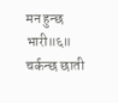मन हुन्छ भारी॥६॥
चर्कन्छ छाती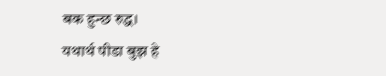बक हुन्छ रुद्ध।
यथार्थ पीडा बुझ हे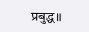प्रबुद्ध॥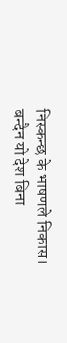निस्कन्छ के भाषणले निकास।
बन्दैन यो देश बिना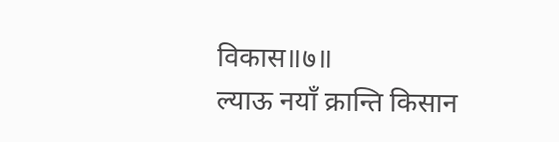विकास॥७॥
ल्याऊ नयाँ क्रान्ति किसान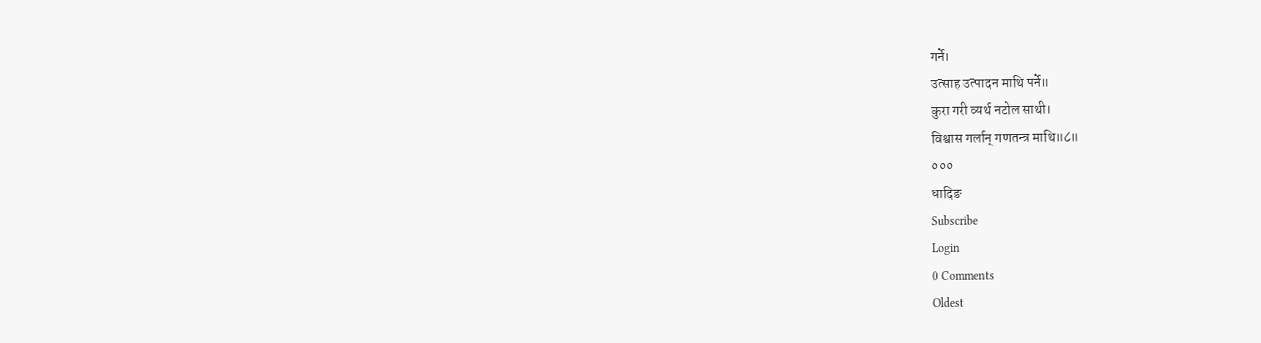गर्ने।
उत्साह उत्पादन माथि पर्ने॥
कुरा गरी व्यर्थ नटोल साथी।
विश्वास गर्लान् गणतन्त्र माथि॥८॥
०००
धादिङ
Subscribe
Login
0 Comments
Oldest